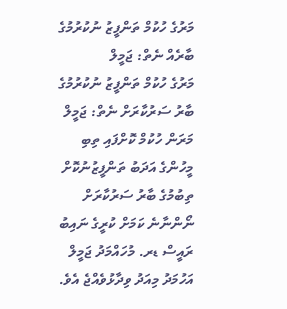މަރުގެ ހުކުމް ތަންފީޒު ނުކުރުމުގެ ބާރެއް ނެތް: ޖަމީލް
މަރުގެ ހުކުމް ތަންފީޒު ނުކުރުމުގެ ބާރު ސަރުކާރަށް ނެތް: ޖަމީލް
މަރަން ހުކުމް ކޮށްފައި ތިބި މީހުންގެ އަދަބު ތަންފީޒުނުކޮށް ތިބުމުގެ ބާރު ސަރުކާރަށް ނޯންނާނެ ކަމަށް ކުރީގެ ނައިބު ރައީސް ޑރ. މުހައްމަދު ޖަމީލް އަހުމަދު މިއަދު ވިދާޅުވެއްޖެ އެވެ.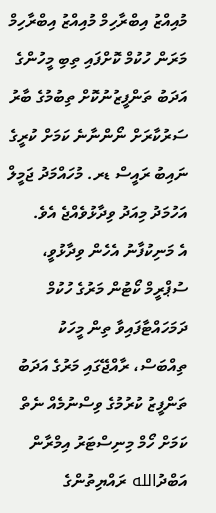މުއިއްޒު އިބްރާހިމް މުއިއްޒު އިބްރާހިމް
މަރަން ހުކުމް ކޮށްފައި ތިބި މީހުންގެ އަދަބު ތަންފީޒުނުކޮށް ތިބުމުގެ ބާރު ސަރުކާރަށް ނޯންނާނެ ކަމަށް ކުރީގެ ނައިބު ރައީސް ޑރ. މުހައްމަދު ޖަމީލް އަހުމަދު މިއަދު ވިދާޅުވެއްޖެ އެވެ.
އެ މަނިކުފާނު އެހެން ވިދާޅުވީ، ސުޕްރީމް ކޯޓުން މަރުގެ ހުކުމް ދަމަހައްޓާފައިވާ ތިން މީހަކު ތިއްބަސް، ރާއްޖޭގައި މަރުގެ އަދަބު ތަންފީޒު ކުރުމުގެ ވިސްނުމެއް ނެތް ކަމަށް ހޯމް މިނިސްޓަރު އިމްރާން އަބްދުالله ރައްޔިތުންގެ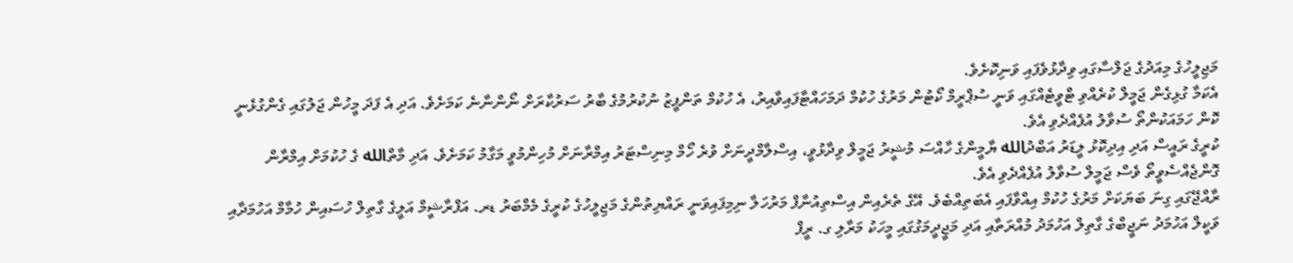މަޖިލީހުގެ މިއަދުގެ ޖަލްސާގައި ވިދާޅުވެފައި ވަނިކޮށެވެ.
އެކަމާ ގުޅިގެން ޖަމީލް ކުރެއްވި ޓްވީޓެއްގައި ވަނީ ސުޕްރީމް ކޯޓުން މަރުގެ ހުކުމް ދަމަހައްޓާފައިވާއިރު، އެ ހުކުމް ތަންފީޒު ނުކުރުމުގެ ބާރު ސަރުކާރަށް ނޯންނާނެ ކަމަށެވެ. އަދި އެ ފަދަ މީހުން ޖަލުގައި ގެންގުޅެނީ ކޮން ހަމައަކުންތޯ ސުވާލު އުފެއްދެވި އެވެ.
ކުރީގެ ރައީސް އަދި އިދިކޮޅު ލީޑަރު އަބްދުالله ޔާމީންގެ ހާއްސަ މުޝީރު ޖަމީލް ވިދާޅުވީ، އިސްލާމްދީނަށް ވުރެ ހޯމް މިނިސްޓަރު އިމްރާނަށް މުހިންމުވީ މަގާމު ކަމަށެވެ. އަދި މާތްالله ގެ ހުކުމަށް އިމްރާން ގޮންޖެއްސެވީތޯ ވެސް ޖަމީލް ސުވާލު އުފެއްދެވި އެވެ.
ރާއްޖޭގައި ގިނަ ބަޔަކަށް މަރުގެ ހުކުމް އިއްވާފައި އެބަތިއްބެވެ. އޭގެ ތެރެއިން އިސްތިއުނާފް މަރުހަލާ ނިމިފައިވަނީ ރައްޔިތުންގެ މަޖިލީހުގެ ކުރީގެ މެމްބަރު ޑރ. އަފްރާޝީމް އަލީގެ ގާތިލް ހުސައިން ހުމާމް އަހުމަދާއި ވަކީލް އަހުމަދު ނަޖީބްގެ ގާތިލް އަހުމަދު މުއްރަތާއި އަދި މަޖީދީމަގުގައި މީހަކު މަރާލި ގ. ރީފް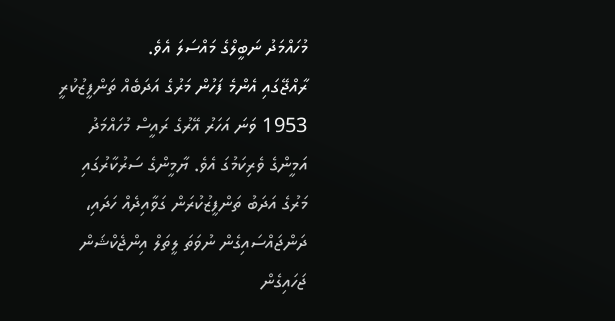މުހައްމަދު ނަބީލްގެ މައްސަލަ އެވެ.
ރާއްޖޭގައި އެންމެ ފަހުން މަރުގެ އަދަބެއް ތަންފީޒުކުރީ 1953 ވަނަ އަހަރު އޭރުގެ ރައީސް މުހައްމަދު އަމީންގެ ވެރިކަމުގަ އެވެ. ޔާމީންގެ ސަރުކާރުގައި މަރުގެ އަދަބު ތަންފީޒުކުރަން ގަވާއިދެއް ހަދައި، ދަންޖައްސައިގެން ނުވަތަ ލީތަލް އިންޖެކްޝަން ޖަހައިގެން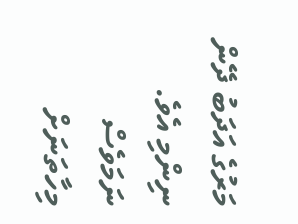މަރުގެ އަދަބު ދޭން ނިންމި އެވެ. ނަމަވެސް މިހާތަނަށް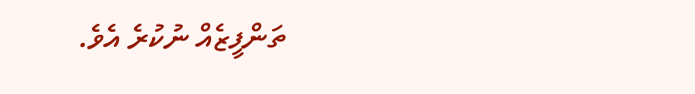ތަންފީޒެއް ނުކުރެ އެވެ.